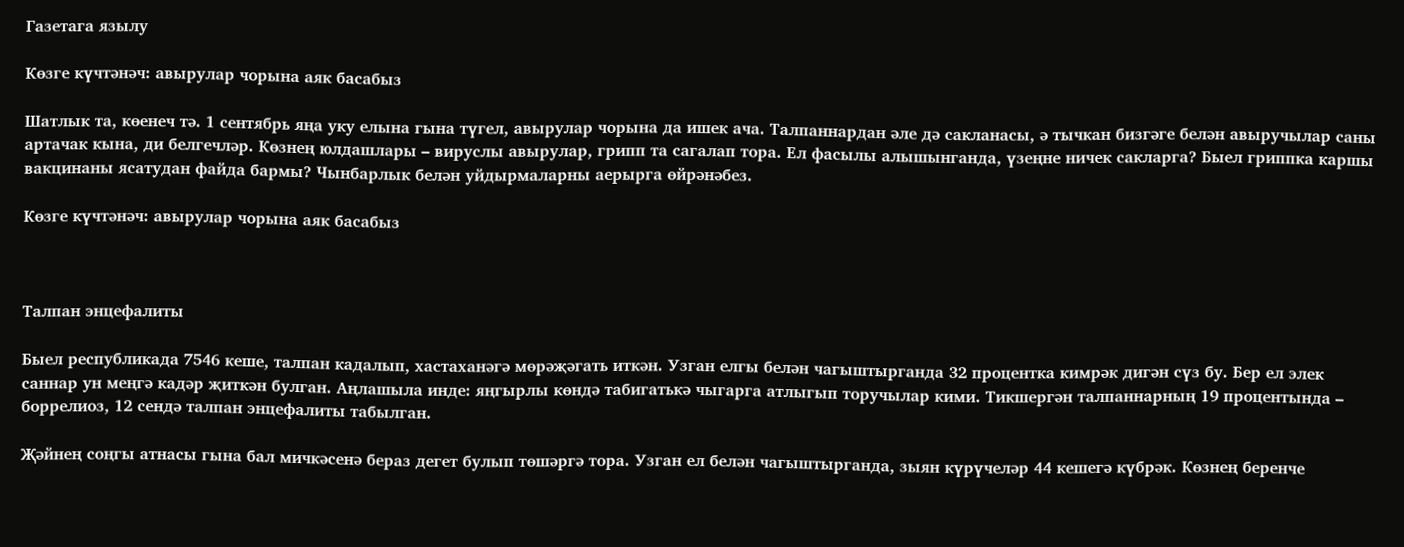Газетага язылу

Көзге күчтәнәч: авырулар чорына аяк басабыз

Шатлык та, көенеч тә. 1 сентябрь яңа уку елына гына түгел, авырулар чорына да ишек ача. Талпаннардан әле дә сакланасы, ә тычкан бизгәге белән авыручылар саны артачак кына, ди белгечләр. Көзнең юлдашлары – вируслы авырулар, грипп та сагалап тора. Ел фасылы алышынганда, үзеңне ничек сакларга? Быел гриппка каршы вакцинаны ясатудан файда бармы? Чынбарлык белән уйдырмаларны аерырга өйрәнәбез.

Көзге күчтәнәч: авырулар чорына аяк басабыз



Талпан энцефалиты

Быел республикада 7546 кеше, талпан кадалып, хастаханәгә мөрәҗәгать иткән. Узган елгы белән чагыштырганда 32 процентка кимрәк дигән сүз бу. Бер ел элек саннар ун меңгә кадәр җиткән булган. Аңлашыла инде: яңгырлы көндә табигатькә чыгарга атлыгып торучылар кими. Тикшергән талпаннарның 19 процентында – боррелиоз, 12 сендә талпан энцефалиты табылган.

Җәйнең соңгы атнасы гына бал мичкәсенә бераз дегет булып төшәргә тора. Узган ел белән чагыштырганда, зыян күрүчеләр 44 кешегә күбрәк. Көзнең беренче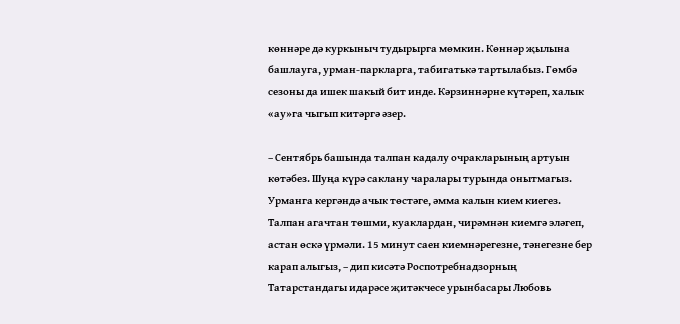көннәре дә куркыныч тудырырга мөмкин. Көннәр җылына башлауга, урман-паркларга, табигатькә тартылабыз. Гөмбә сезоны да ишек шакый бит инде. Кәрзиннәрне күтәреп, халык «ау»га чыгып китәргә әзер.

– Сентябрь башында талпан кадалу очракларының артуын көтәбез. Шуңа күрә саклану чаралары турында онытмагыз. Урманга кергәндә ачык төстәге, әмма калын кием киегез. Талпан агачтан төшми, куаклардан, чирәмнән киемгә эләгеп, астан өскә үрмәли. 15 минут саен киемнәрегезне, тәнегезне бер карап алыгыз, – дип кисәтә Роспотребнадзорның Татарстандагы идарәсе җитәкчесе урынбасары Любовь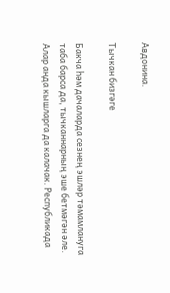Авдонина.

Тычкан бизгәге

Бакча һәм дачаларда сезнең эшләр тәмамлануга таба барса да, тычканнарның эше бетмәгән әле. Алар анда кышларга да калачак. Республикада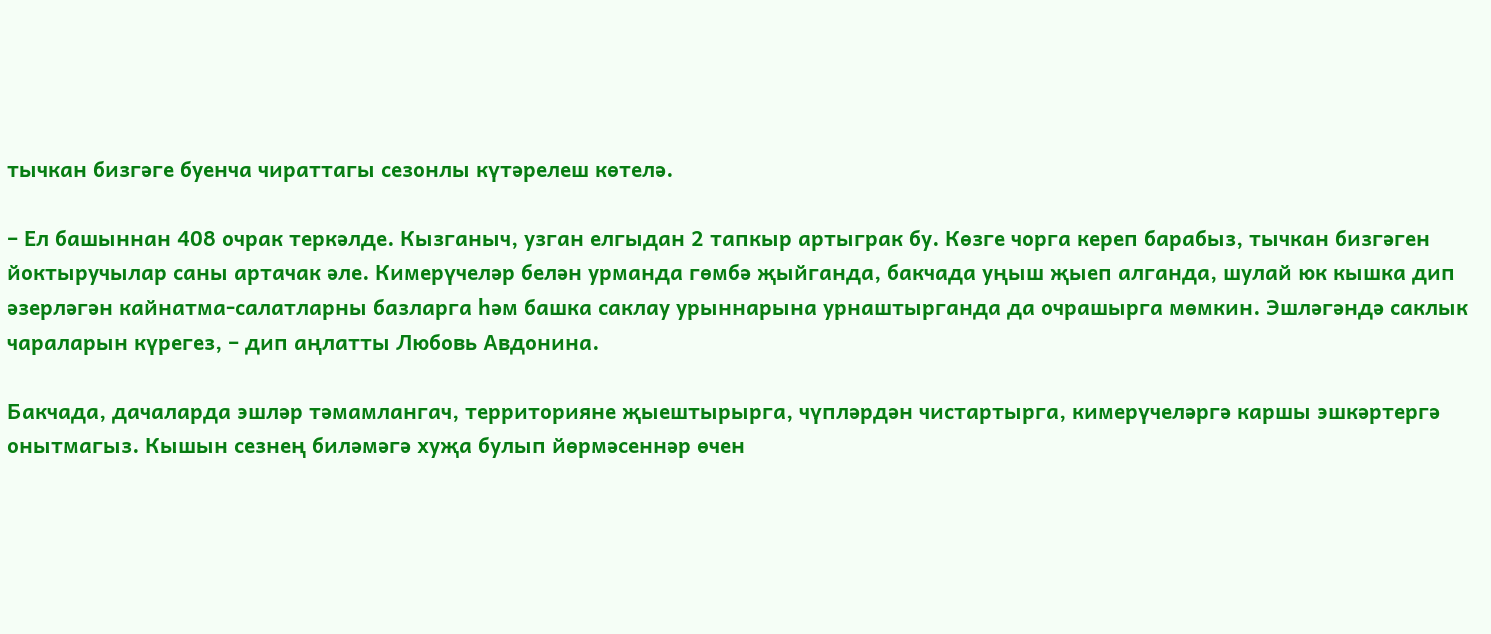тычкан бизгәге буенча чираттагы сезонлы күтәрелеш көтелә.

– Ел башыннан 408 очрак теркәлде. Кызганыч, узган елгыдан 2 тапкыр артыграк бу. Көзге чорга кереп барабыз, тычкан бизгәген йоктыручылар саны артачак әле. Кимерүчеләр белән урманда гөмбә җыйганда, бакчада уңыш җыеп алганда, шулай юк кышка дип әзерләгән кайнатма-салатларны базларга һәм башка саклау урыннарына урнаштырганда да очрашырга мөмкин. Эшләгәндә саклык чараларын күрегез, – дип аңлатты Любовь Авдонина.

Бакчада, дачаларда эшләр тәмамлангач, территорияне җыештырырга, чүпләрдән чистартырга, кимерүчеләргә каршы эшкәртергә онытмагыз. Кышын сезнең биләмәгә хуҗа булып йөрмәсеннәр өчен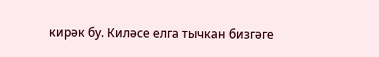кирәк бу. Киләсе елга тычкан бизгәге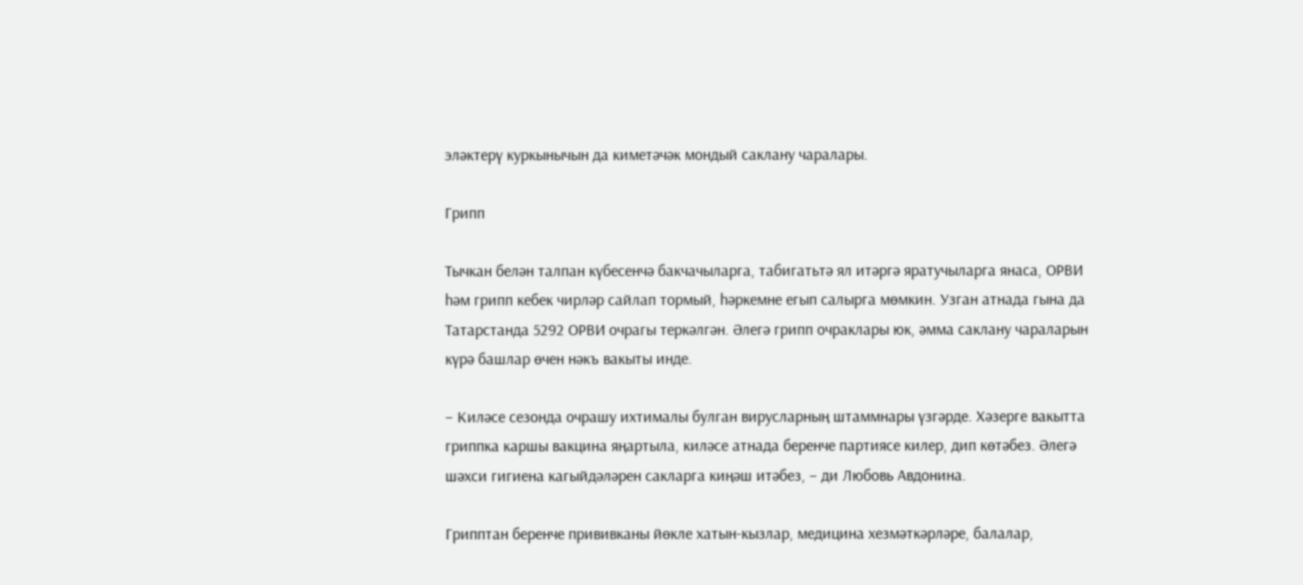эләктерү куркынычын да киметәчәк мондый саклану чаралары.

Грипп

Тычкан белән талпан күбесенчә бакчачыларга, табигатьтә ял итәргә яратучыларга янаса, ОРВИ һәм грипп кебек чирләр сайлап тормый, һәркемне егып салырга мөмкин. Узган атнада гына да Татарстанда 5292 ОРВИ очрагы теркәлгән. Әлегә грипп очраклары юк, әмма саклану чараларын күрә башлар өчен нәкъ вакыты инде.

– Киләсе сезонда очрашу ихтималы булган вирусларның штаммнары үзгәрде. Хәзерге вакытта гриппка каршы вакцина яңартыла, киләсе атнада беренче партиясе килер, дип көтәбез. Әлегә шәхси гигиена кагыйдәләрен сакларга киңәш итәбез, – ди Любовь Авдонина.

Грипптан беренче прививканы йөкле хатын-кызлар, медицина хезмәткәрләре, балалар,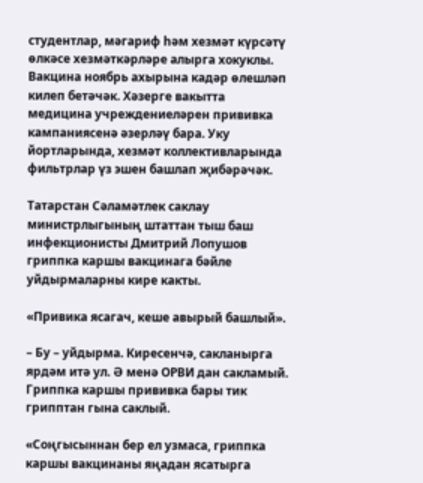студентлар, мәгариф һәм хезмәт күрсәтү өлкәсе хезмәткәрләре алырга хокуклы. Вакцина ноябрь ахырына кадәр өлешләп килеп бетәчәк. Хәзерге вакытта медицина учреждениеләрен прививка кампаниясенә әзерләү бара. Уку йортларында, хезмәт коллективларында фильтрлар үз эшен башлап җибәрәчәк.

Татарстан Сәламәтлек саклау министрлыгының штаттан тыш баш инфекционисты Дмитрий Лопушов гриппка каршы вакцинага бәйле уйдырмаларны кире какты.

«Привика ясагач, кеше авырый башлый».

– Бу – уйдырма. Киресенчә, сакланырга ярдәм итә ул. Ә менә ОРВИ дан сакламый. Гриппка каршы прививка бары тик грипптан гына саклый.

«Соңгысыннан бер ел узмаса, гриппка каршы вакцинаны яңадан ясатырга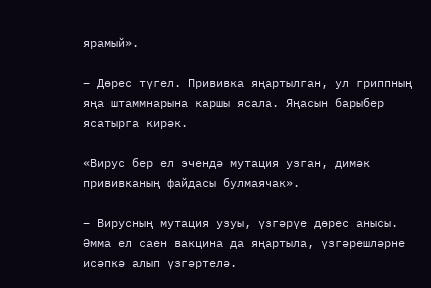ярамый».

– Дөрес түгел. Прививка яңартылган, ул гриппның яңа штаммнарына каршы ясала. Яңасын барыбер ясатырга кирәк.

«Вирус бер ел эчендә мутация узган, димәк прививканың файдасы булмаячак».

– Вирусның мутация узуы, үзгәрүе дөрес анысы. Әмма ел саен вакцина да яңартыла, үзгәрешләрне исәпкә алып үзгәртелә.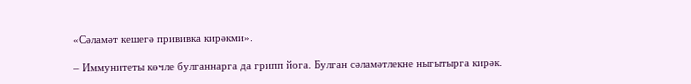«Сәламәт кешегә прививка кирәкми».

– Иммунитеты көчле булганнарга да грипп йога. Булган сәламәтлекне ныгытырга кирәк.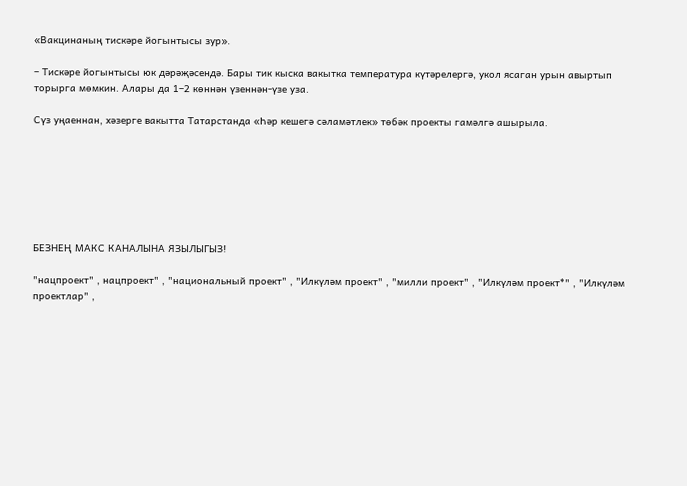«Вакцинаның тискәре йогынтысы зур».

– Тискәре йогынтысы юк дәрәҗәсендә. Бары тик кыска вакытка температура күтәрелергә, укол ясаган урын авыртып торырга мөмкин. Алары да 1–2 көннән үзеннән-үзе уза.

Сүз уңаеннан, хәзерге вакытта Татарстанда «Һәр кешегә сәламәтлек» төбәк проекты гамәлгә ашырыла.







БЕЗНЕҢ МАКС КАНАЛЫНА ЯЗЫЛЫГЫЗ!

"нацпроект" , нацпроект" , "национальный проект" , "Илкүләм проект" , "милли проект" , "Илкүләм проект*" , "Илкүләм проектлар" ,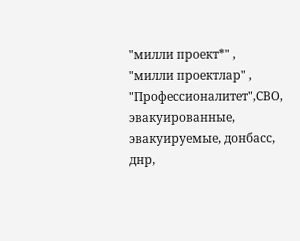"милли проект*" , "милли проектлар" , "Профессионалитет",СВО, эвакуированные, эвакуируемые, донбасс, днр,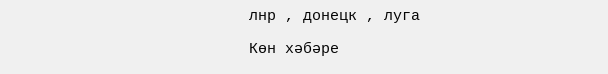лнр , донецк , луга

Көн хәбәре